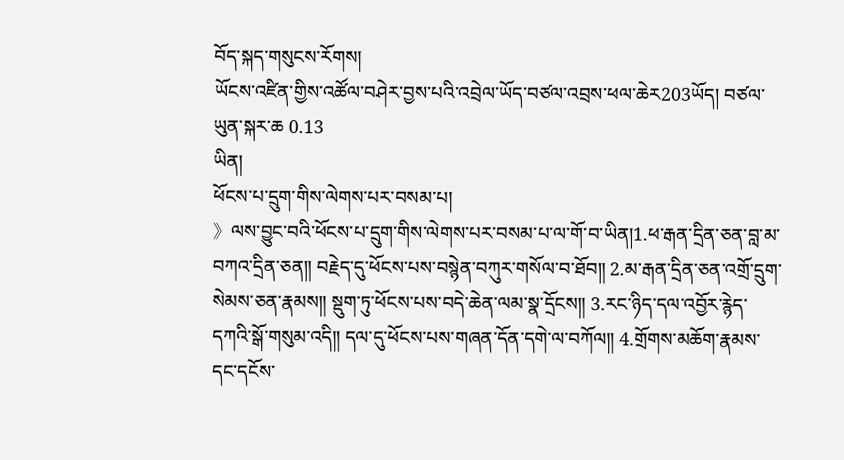བོད་སྐད་གསུངས་རོགས།
ཡོངས་འཛིན་གྱིས་འཚོལ་བཤེར་བྱས་པའི་འབྲེལ་ཡོད་བཙལ་འབྲས་ཕལ་ཆེར203ཡོད། བཙལ་ཡུན་སྐར་ཆ 0.13
ཡིན།
ཕོངས་པ་དྲུག་གིས་ལེགས་པར་བསམ་པ།
》ལས་བྱུང་བའི་ཕོངས་པ་དྲུག་གིས་ལེགས་པར་བསམ་པ་ལ་གོ་བ་ཡིན།1.ཕ་རྒན་དྲིན་ཅན་བླ་མ་བཀའ་དྲིན་ཅན༎ བརྗེད་དུ་ཕོངས་པས་བསྙེན་བཀུར་གསོལ་བ་ཐོབ༎ 2.མ་རྒན་དྲིན་ཅན་འགྲོ་དྲུག་སེམས་ཅན་རྣམས༎ སྡུག་ཏུ་ཕོངས་པས་བདེ་ཆེན་ལམ་སྣ་དྲོངས༎ 3.རང་ཉིད་དལ་འབྱོར་རྙེད་དཀའི་སྒོ་གསུམ་འདི༎ དལ་དུ་ཕོངས་པས་གཞན་དོན་དགེ་ལ་བཀོལ༎ 4.གྲོགས་མཆོག་རྣམས་དང་དངོས་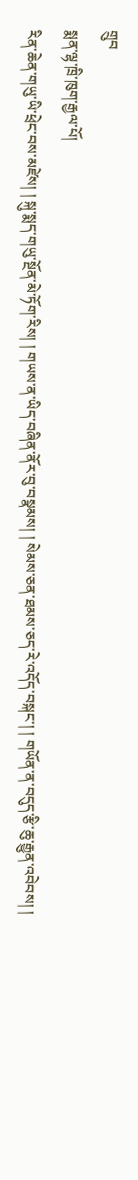གྲུབ
སྨན་ལྷ་ཁྲི་ཁུག་རྒྱལ་པོ།
རིན་ཆེན་གཡུ་ཡི་ཕྲེང་བས་མཛེས། ། སྐུ་སྨད་གཡུ་སྔོན་མེ་ཏོག་རིས། ། གཡས་ན་ཡིད་བཞིན་ནོར་བུ་བསྣམས། ། སེམས་ཅན་ཐམས་ཅད་རེ་འདོད་བསྐང་། ། གཡོན་ན་བདུད་རྩི་ཆུ་རྒྱུན་འབེབས། །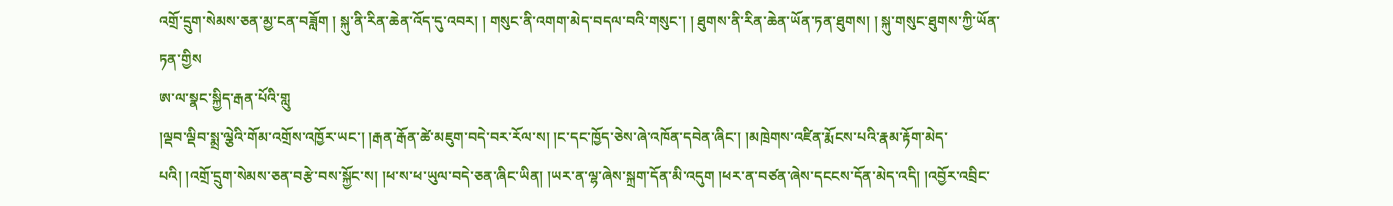འགྲོ་དྲུག་སེམས་ཅན་མྱ་ངན་བཟློག ། སྐུ་ནི་རིན་ཆེན་འོད་དུ་འབར། ། གསུང་ནི་འགག་མེད་བདལ་བའི་གསུང་། ། ཐུགས་ནི་རིན་ཆེན་ཡོན་ཏན་ཐུགས། ། སྐུ་གསུང་ཐུགས་ཀྱི་ཡོན་ཏན་གྱིས
ཨ་ལ་སྣང་སྐྱིད་རྒན་པོའི་གླུ
།ལྡབ་ལྡིབ་སྨྲ་ལྕེའི་གོམ་འགྲོས་འཁྱོར་ཡང་། །རྒན་རྒོན་ཚེ་མཇུག་བདེ་བར་རོལ་ས། །ང་དང་ཁྱོད་ཅེས་ཞེ་འཁོན་དབེན་ཞིང་། །མཁྲེགས་འཛིན་རྨོངས་པའི་རྣམ་རྟོག་མེད་པའི། །འགྲོ་དྲུག་སེམས་ཅན་བརྩེ་བས་སྐྱོང་ས། །ཕ་ས་ཕ་ཡུལ་བདེ་ཅན་ཞིང་ཡིན། །ཡར་ན་ལྷ་ཞེས་སྐྲག་དོན་མི་འདུག །ཕར་ན་བཙན་ཞེས་དངངས་དོན་མེད་འདི། །འབྱོར་འབྲིང་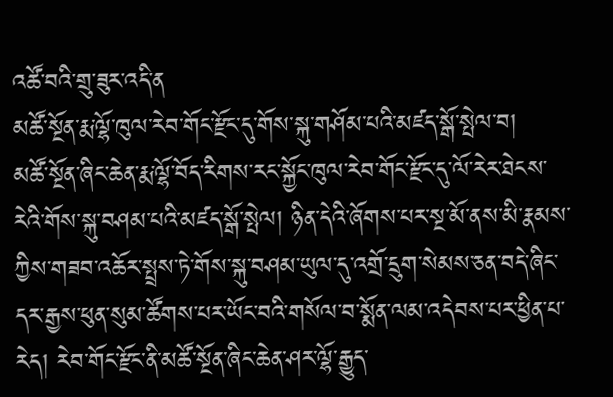འཚོ་བའི་གྲུ་ཟུར་འདི་ན
མཚོ་སྔོན་རྨ་ལྷོ་ཁུལ་རེབ་གོང་རྫོང་དུ་གོས་སྐུ་གཤོམ་པའི་མཛད་སྒོ་སྤེལ་བ།
མཚོ་སྔོན་ཞིང་ཆེན་རྨ་ལྷོ་བོད་རིགས་རང་སྐྱོང་ཁུལ་རེབ་གོང་རྫོང་དུ་ལོ་རེར་ཐེངས་རེའི་གོས་སྐུ་བཤམ་པའི་མཛད་སྒོ་སྤེལ། ཉིན་དེའི་ཞོགས་པར་སྔ་མོ་ནས་མི་རྣམས་ཀྱིས་གཟབ་འཆོར་སྤྲས་ཏེ་གོས་སྐུ་བཤམ་ཡུལ་དུ་འགྲོ་དྲུག་སེམས་ཅན་བདེ་ཞིང་དར་རྒྱས་ཕུན་སུམ་ཚོགས་པར་ཡོང་བའི་གསོལ་བ་སྨོན་ལམ་འདེབས་པར་ཕྱིན་པ་རེད། རེབ་གོང་རྫོང་ནི་མཚོ་སྔོན་ཞིང་ཆེན་ཤར་ལྷོ་རྒྱུད་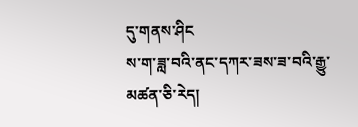དུ་གནས་ཤིང
ས་ག་ཟླ་བའི་ནང་དཀར་ཟས་ཟ་བའི་རྒྱུ་མཚན་ཅི་རེད།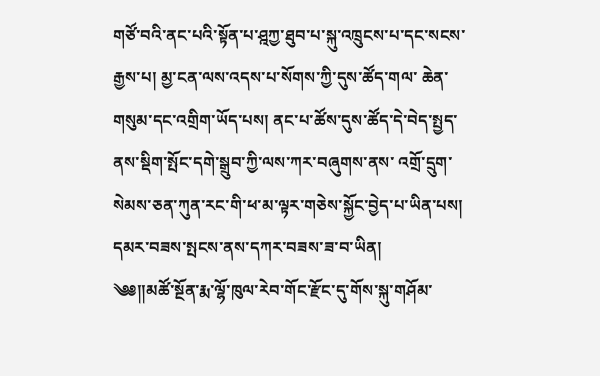གཙོ་བའི་ནང་པའི་སྟོན་པ་ཤྰཀྱ་ཐུབ་པ་སྐུ་འཁྲུངས་པ་དང་སངས་རྒྱས་པ། མྱ་ངན་ལས་འདས་པ་སོགས་ཀྱི་དུས་ཚོད་གལ་ ཆེན་གསུམ་དང་འགྲིག་ཡོད་པས། ནང་པ་ཚོས་དུས་ཚོད་དེ་བེད་སྤྱད་ནས་སྡིག་སྤོང་དགེ་སྒྲུབ་ཀྱི་ལས་ཀར་བཞུགས་ནས་ འགྲོ་དྲུག་སེམས་ཅན་ཀུན་རང་གི་ཕ་མ་ལྟར་གཅེས་སྐྱོང་བྱེད་པ་ཡིན་པས། དམར་བཟས་སྤངས་ནས་དཀར་བཟས་ཟ་བ་ཡིན།
༄༅།།མཚོ་སྔོན་རྨ་ལྷོ་ཁུལ་རེབ་གོང་རྫོང་དུ་གོས་སྐུ་གཤོམ་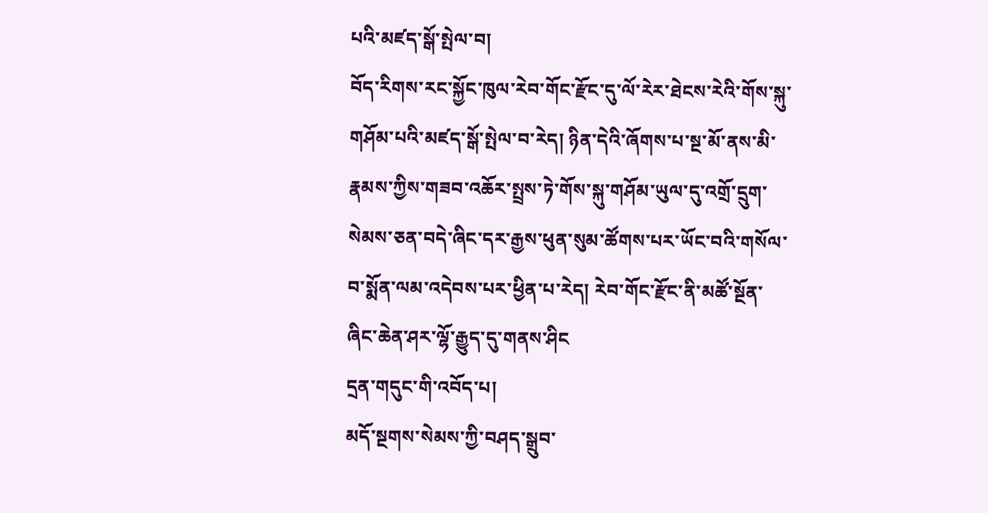པའི་མཛད་སྒོ་སྤེལ་བ།
བོད་རིགས་རང་སྐྱོང་ཁུལ་རེབ་གོང་རྫོང་དུ་ལོ་རེར་ཐེངས་རེའི་གོས་སྐུ་གཤོམ་པའི་མཛད་སྒོ་སྤེལ་བ་རེད། ཉིན་དེའི་ཞོགས་པ་སྔ་མོ་ནས་མི་རྣམས་ཀྱིས་གཟབ་འཆོར་སྤྲས་ཏེ་གོས་སྐུ་གཤོམ་ཡུལ་དུ་འགྲོ་དྲུག་སེམས་ཅན་བདེ་ཞིང་དར་རྒྱས་ཕུན་སུམ་ཚོགས་པར་ཡོང་བའི་གསོལ་བ་སྨོན་ལམ་འདེབས་པར་ཕྱིན་པ་རེད། རེབ་གོང་རྫོང་ནི་མཚོ་སྔོན་ཞིང་ཆེན་ཤར་ལྷོ་རྒྱུད་དུ་གནས་ཤིང
དྲན་གདུང་གི་འབོད་པ།
མདོ་སྔགས་སེམས་ཀྱི་བཤད་སྒྲུབ་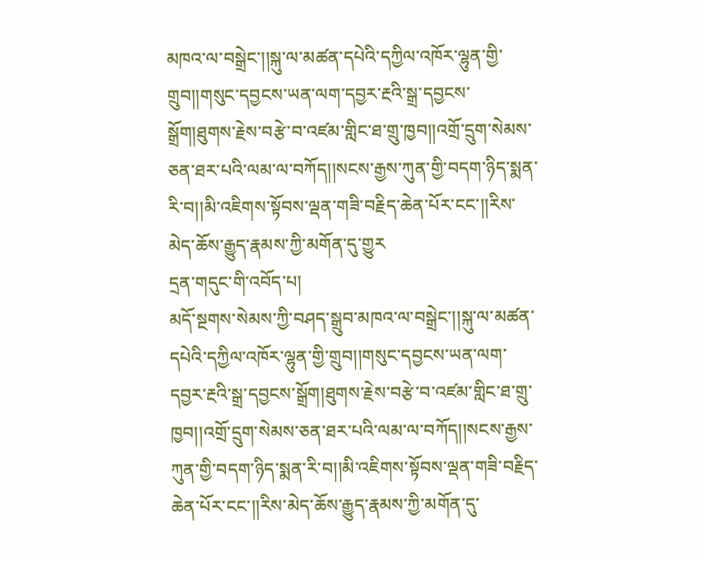མཁའ་ལ་བསྒྲེང་།།སྐུ་ལ་མཚན་དཔེའི་དཀྱིལ་འཁོར་ལྷུན་གྱི་གྲུབ།།གསུང་དབྱངས་ཡན་ལག་དབྱར་རྔའི་སྒྲ་དབྱངས་སྒྲོག།ཐུགས་རྗེས་བརྩེ་བ་འཛམ་གླིང་ཐ་གྲུ་ཁྱབ།།འགྲོ་དྲུག་སེམས་ཅན་ཐར་པའི་ལམ་ལ་བཀོད།།སངས་རྒྱས་ཀུན་གྱི་བདག་ཉིད་སྨན་རི་བ།།མི་འཇིགས་སྟོབས་ལྡན་གཟི་བརྗིད་ཆེན་པོར་ངང་།།རིས་མེད་ཆོས་རྒྱུད་རྣམས་ཀྱི་མགོན་དུ་གྱུར
དྲན་གདུང་གི་འབོད་པ།
མདོ་སྔགས་སེམས་ཀྱི་བཤད་སྒྲུབ་མཁའ་ལ་བསྒྲེང་།།སྐུ་ལ་མཚན་དཔེའི་དཀྱིལ་འཁོར་ལྷུན་གྱི་གྲུབ།།གསུང་དབྱངས་ཡན་ལག་དབྱར་རྔའི་སྒྲ་དབྱངས་སྒྲོག།ཐུགས་རྗེས་བརྩེ་བ་འཛམ་གླིང་ཐ་གྲུ་ཁྱབ།།འགྲོ་དྲུག་སེམས་ཅན་ཐར་པའི་ལམ་ལ་བཀོད།།སངས་རྒྱས་ཀུན་གྱི་བདག་ཉིད་སྨན་རི་བ།།མི་འཇིགས་སྟོབས་ལྡན་གཟི་བརྗིད་ཆེན་པོར་ངང་།།རིས་མེད་ཆོས་རྒྱུད་རྣམས་ཀྱི་མགོན་དུ་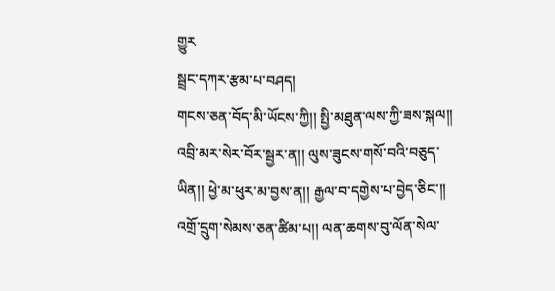གྱུར
སྦྲང་དཀར་རྩམ་པ་བཤད།
གངས་ཅན་བོད་མི་ཡོངས་ཀྱི།། སྤྱི་མཐུན་ལས་ཀྱི་ཟས་སྐལ།། འབྲི་མར་སེར་བོར་སྦྱར་ན།། ལུས་ཟུངས་གསོ་བའི་བཅུད་ཡིན།། ཕྱེ་མ་ཕུར་མ་བྱས་ན།། རྒྱལ་བ་དགྱེས་པ་བྱེད་ཅིང་།། འགྲོ་དྲུག་སེམས་ཅན་ཚིམ་པ།། ལན་ཆགས་བུ་ལོན་སེལ་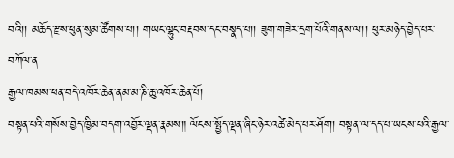བའི།། མཆོད་རྫས་ཕུན་སུམ་ཚོགས་པ།། གཡང་ལྷུང་བརྡབས་དང་བསྣད་པ།། ཟུག་གཟེར་དྲག་པོའི་གནས་ལ།། ཕུར་མཉེད་བྱེད་པར་བཀོལ་ན
རྒྱལ་ཁམས་ཕན་བདེ་འཁོར་ཆེན་ནམ་མ་ཎི་ཆུ་འཁོར་ཆེན་པོ།
བསྟན་པའི་གསོས་བྱེད་ཁྱིམ་བདག་འབྱོར་ལྡན་རྣམས༎ ལོངས་སྤྱོད་ལྡན་ཞིང་ཉེར་འཚེ་མེད་པར་ཤོག། བསྟན་ལ་དད་པ་ཡངས་པའི་རྒྱལ་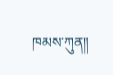ཁམས་ཀུན༎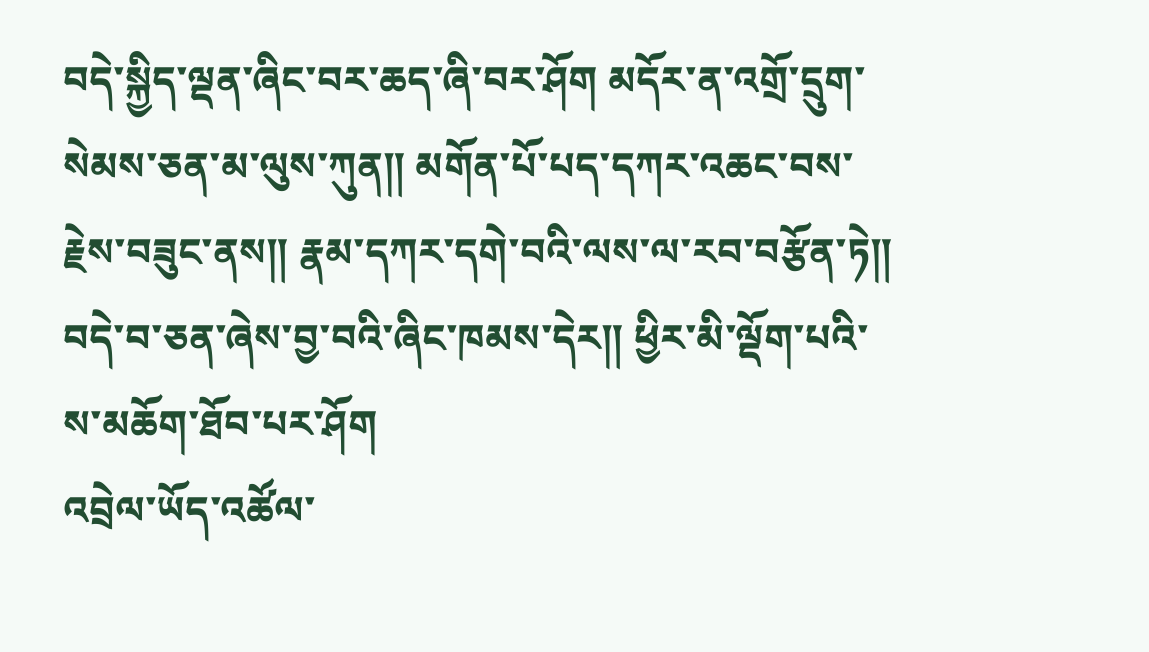བདེ་སྐྱིད་ལྡན་ཞིང་བར་ཆད་ཞི་བར་ཤོག མདོར་ན་འགྲོ་དྲུག་སེམས་ཅན་མ་ལུས་ཀུན༎ མགོན་པོ་པད་དཀར་འཆང་བས་རྗེས་བཟུང་ནས༎ རྣམ་དཀར་དགེ་བའི་ལས་ལ་རབ་བརྩོན་ཏེ༎ བདེ་བ་ཅན་ཞེས་བྱ་བའི་ཞིང་ཁམས་དེར༎ ཕྱིར་མི་ལྡོག་པའི་ས་མཆོག་ཐོབ་པར་ཤོག
འབྲེལ་ཡོད་འཚོལ་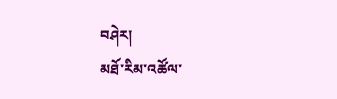བཤེར།
མཐོ་རིམ་འཚོལ་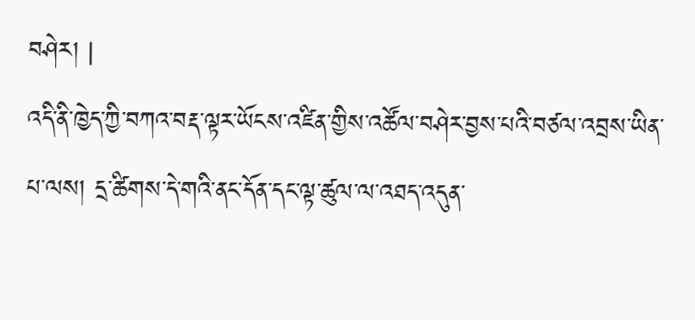བཤེར། |
འདི་ནི་ཁྱེད་ཀྱི་བཀའ་བརྡ་ལྟར་ཡོངས་འཛིན་གྱིས་འཚོལ་བཤེར་བྱས་པའི་བཙལ་འབྲས་ཡིན་པ་ལས། དྲ་ཚིགས་དེ་གའི་ནང་དོན་དང་ལྟ་ཚུལ་ལ་འཐད་འདུན་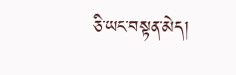ཅི་ཡང་བསྟན་མེད།